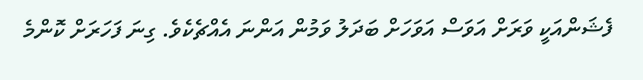ފެޝަންއަކީ ވަރަށް އަވަސް އަވަހަށް ބަދަލު ވަމުން އަންނަ އެއްޗެކެވެ. ގިނަ ފަހަރަށް ކޮންމެ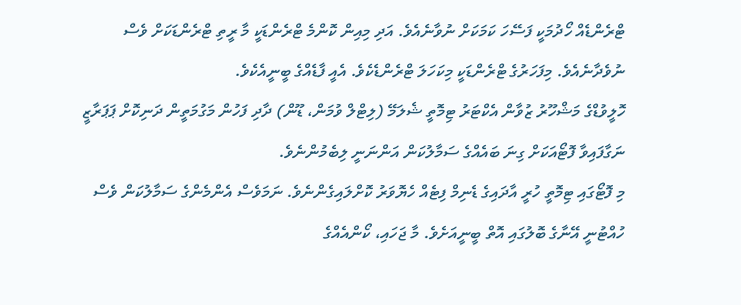ޓްރެންޑެއް ހޯދުމަކީ ފަސޭހަ ކަމަކަށް ނުވާނެއެވެ. އަދި މިއިން ކޮންމެ ޓްރެންޑަކީ މާ ރީތި ޓްރެންޑަކަށް ވެސް ނުވެދާނެއެވެ. މިފަހަރުގެ ޓްރެންޑަކީ މިކަހަލަ ޓްރެންޑެކެވެ. އެއީ ފާޑެއްގެ ބީނީއެކެވެ.
ހޮލީވުޑްގެ މަޝްހޫރު ޒުވާން އެކްޓަރު ޓިމޮތީ ޝެލަމޭ (ލިޓްލް ވުމަން، ޑޫން) ދާދި ފަހުން މަގުމަތީން ދަނިކޮށް ޕަޕަރާޒީ ނަގާފައިވާ ފޮޓޯއަކަށް ގިނަ ބައެއްގެ ސަމާލުކަން އަންނަނީ ލިބެމުންނެވެ.
މި ފޮޓޯގައި ޓިމޮތީ ހުރީ އާދައިގެ ޑެނިމް ފިޓެއް ހެޔޮވަރު ކޮށްލައިގެންނެވެ. ނަމަވެސް އެންމެންގެ ސަމާލުކަން ވެސް ހުއްޓުނީ އޭނާގެ ބޮލުގައި އޮތް ބީނީއަށެވެ. މާ ޖަހައި، ކޯންއެއްގެ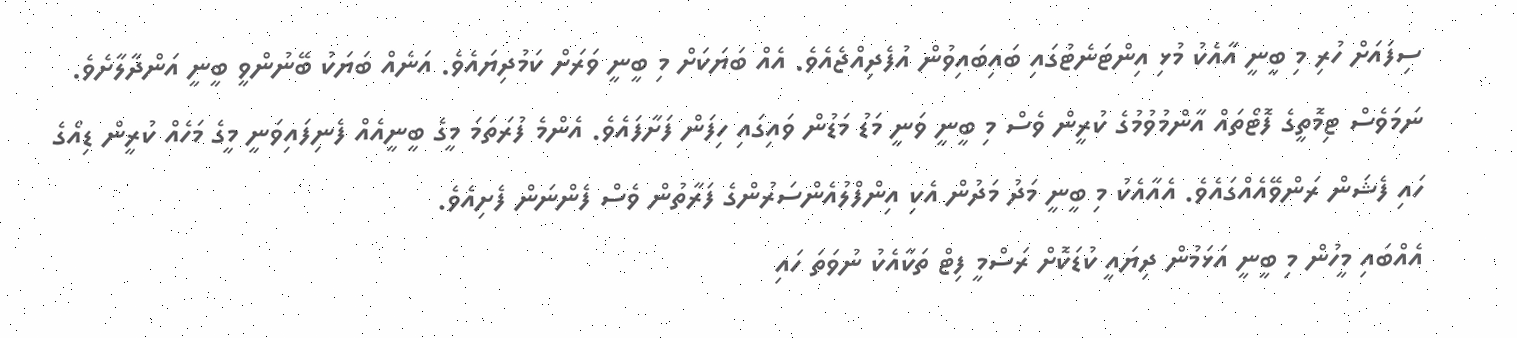ސިފައަށް ހުރި މި ބީނީ އާއެކު މުޅި އިންޓަނެޓުގައި ބައިބައިވުން އުފެދިއްޖެއެވެ. އެއް ބަޔަކަށް މި ބީނީ ވަރަށް ކަމުދިޔައެވެ. އަނެއް ބަޔަކު ބޭނުންވީ ބީނީ އަންދާލާށެވެ.
ނަމަވެސް ޓިމޮތީގެ ފޮޓޯތައް އާންމުވުމުގެ ކުރީން ވެސް މި ބީނީ ވަނީ މަޑު މަޑުން ވައިގައި ހިފަން ފަށާފައެވެ. އެންމެ ފުރަތަމަ މީގެ ބީނީއެއް ފެނިފައިވަނީ މީގެ މަހެއް ކުރީން ޑިއޯގެ ހައި ފެޝަން ރަންވޭއެއްގައެވެ. އެއާއެކު މި ބީނީ މަދު މަދުން އެކި އިންފްލުއެންސަރުންގެ ފަރާތުން ވެސް ފެންނަން ފެށިއެވެ.
އެއްބައި މީހުން މި ބީނީ އަޅަމުން ދިޔައީ ކުޑަކޮށް ރަސްމީ ފިޓް ތަކާއެކު ނުވަތަ ހައި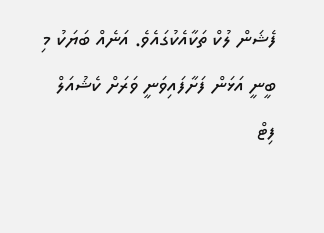ފެޝަން ލުކް ތަކާއެކުގައެވެ. އަނެއް ބަޔަކު މި ބީނީ އަޅަން ފަށާފައިވަނީ ވަރަށް ކެޝުއަލް ފިޓް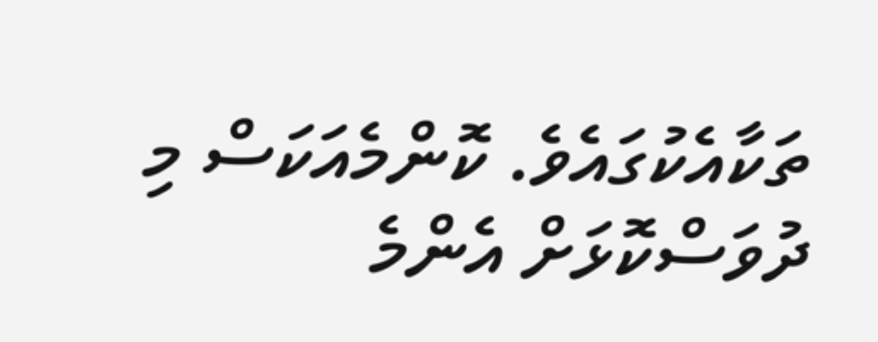ތަކާއެކުގައެވެ. ކޮންމެއަކަސް މި ދުވަސްކޮޅަށް އެންމެ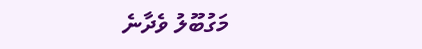މަގުބޫލު ވެދާނެ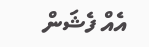އެއް ފެޝަން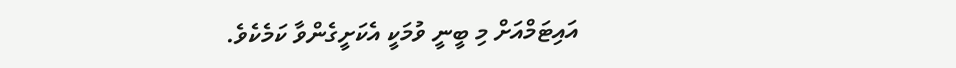އައިޓަމްއަށް މި ބީނީ ވުމަކީ އެކަށީގެންވާ ކަމެކެވެ.